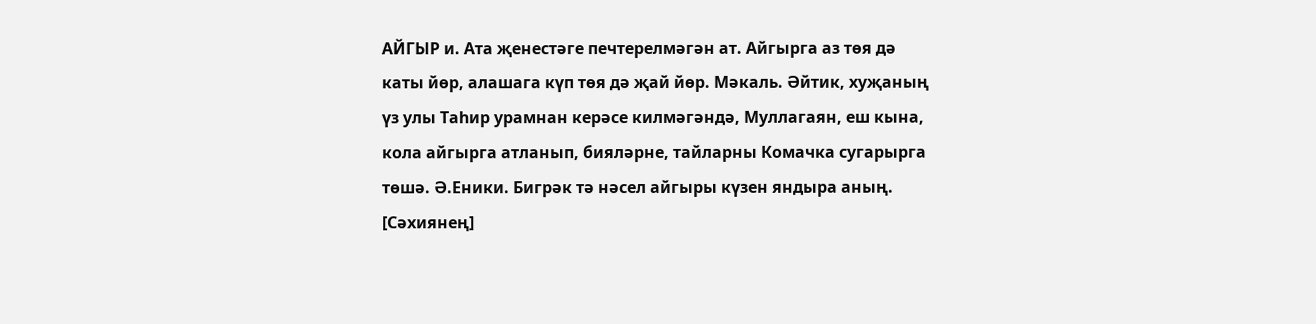АЙГЫР и. Ата җенестәге печтерелмәгән ат. Айгырга аз төя дә каты йөр, алашага күп төя дә җай йөр. Мәкаль. Әйтик, хуҗаның үз улы Таһир урамнан керәсе килмәгәндә, Муллагаян, еш кына, кола айгырга атланып, бияләрне, тайларны Комачка сугарырга төшә. Ә.Еники. Бигрәк тә нәсел айгыры күзен яндыра аның. [Сәхиянең]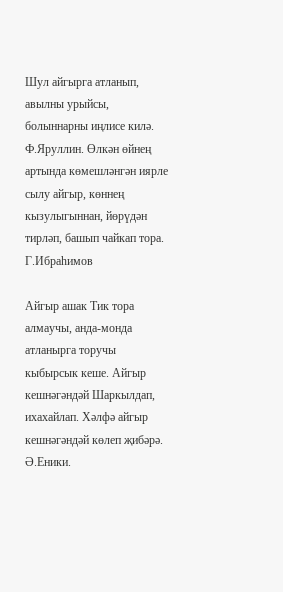Шул айгырга атланып, авылны урыйсы, болыннарны иңлисе килә. Ф.Яруллин. Өлкән өйнең артында көмешләнгән иярле сылу айгыр, көннең кызулыгыннан, йөрүдән тирләп, башып чайкап тора. Г.Ибраһимов

Айгыр ашак Тик тора алмаучы, анда-монда атланырга торучы кыбырсык кеше. Айгыр кешнәгәндәй Шаркылдап, ихахайлап. Хәлфә айгыр кешнәгәндәй көлеп җибәрә. Ә.Еники.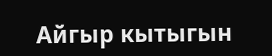Айгыр кытыгын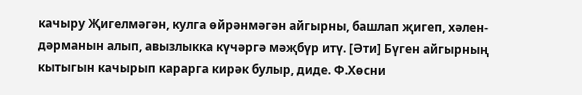качыру Җигелмәгән, кулга өйрәнмәгән айгырны, башлап җигеп, хәлен-дәрманын алып, авызлыкка күчәргә мәҗбүр итү. [Әти] Бүген айгырның кытыгын качырып карарга кирәк булыр, диде. Ф.Хөсни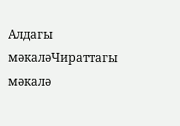Алдагы мәкаләЧираттагы мәкалә